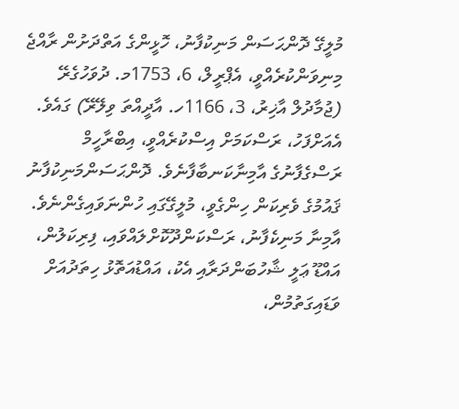މުލީގޭ ދޮންޙަސަން މަނިކުފާނު، ހޮޅީންގެ އަތްދަށުން ރާއްޖެ މިނިވަންކުރެއްވީ، އެޕްރީލް، 6، 1753މ. ދުވަހުގެރޭ (ޖުމާދުލް އާޚިރު، 3، 1166ހ. އާދީއްތަ ވިލޭރޭ) ގައެވެ. އެއަށްފަހު، ރަސްކަމަށް އިސްކުރެއްވީ، އިބްރާހީމް ރަސްގެފާނުގެ އާމިނާކަނބާފާނެވެ. ދޮންޙަސަންމަނިކުފާނު ޤައުމުގެ ވެރިކަން ހިންގެވީ، މުލީގޭގައި ހުންނަވައިގެންނެވެ. އާމިނާ މަނިކެފާނު، ރަސްކަންދޫކޮށްލައްވައި، ފިރިކަލުން، އައްޑޫ ޢަލީ ޝާހުބަންދަރާއި އެކު، އައްޑުއަތޮޅު ހިތަދުއަށް ވަޑައިގަތުމުން،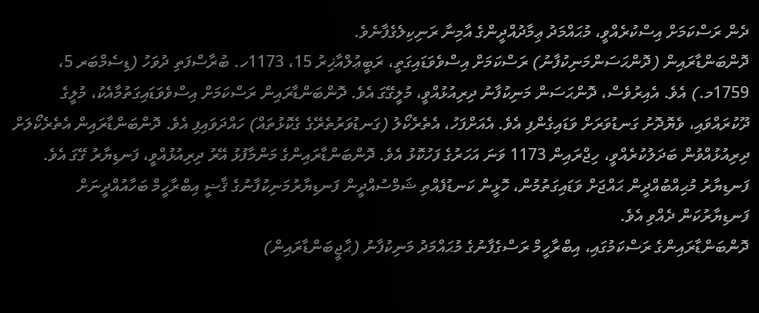ދެން ރަސްކަމަށް އިސްކުރެއްވީ، މުޙައްމަދު ޢިމާދުއްދީންގެ އާމިނާ ރަނިކިލެގެފާނެވެ.
ދޮންބަންޑާރައިން (ދޮންޙަސަންމަނިކުފާނު) ރަސްކަމަށް އިސްވެވަޑައިގަތީ، ރަބީޢުލްއާޚިރު 15، 1173ހ. ބުރާސްފަތި ދުވަހު (ޑިސެމްބަރ 5، 1759މ.) އެވެ. އެއިރުވެސް، ދޮންޙަސަން މަނިކުފާނު ދިރިއުޅުއްވީ، މުލީގޭގަ އެވެ. ދޮންބަންޑާރައިން ރަސްކަމަށް އިސްވެވަޑައިގަތުމާއެކު، މުލީގެ ދޫކުރައްވައި، ވެޔޮދޮށު ގަނޑުވަރަށް ވަޑައިގެންފި އެވެ. އެއަށްފަހު، އެތެރެކޯލު (ގަނޑުވަރުތެރޭގެ ގެކޮޅުތައް) ހައްދަވައިފި އެވެ. ދޮންބަންޑާރައިން އެތެރެކޯލަށް ދިރިއުޅުއްވުން ބަދަލުކުރެއްވީ، ހިޖްރައިން 1173 ވަނަ އަހަރުގެ ފަހުކޮޅު އެވެ. ދޮންބަންޑާރައިންގެ މަންމާފުޅު އޭރު ދިރިއުޅުއްވީ، ފަނޑިޔާރު ގޭގަ އެވެ. ފަނޑިޔާރު މުޙިއްބުއްދީން ޙައްޖަށް ވަޑައިގަތުމުން، ހޮޅީން ކަނޑުފެއްތި ޝަމްސުއްދީން ފަނޑިޔާރުމަނިކުފާނުގެ ޤާޟީ އިބްރާހީމް ބަހާއުއްދީނަށް ފަނޑިޔާރުކަން ދެއްވި އެވެ.
ދޮންބަންޑާރައިންގެ ރަސްކަމުގައި، އިބްރާހީމް ރަސްގެފާނުގެ މުޙައްމަދު މަނިކުފާނު (ޙާޖީބަންޑާރައިން)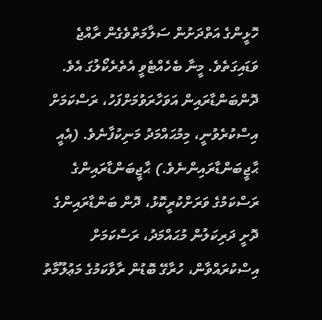ހޮޅީންގެ އަތްދަށުން ސަލާމަތްވެގެން ރާއްޖެ ވަޑައިގަތެވެ. މީނާ ބެހެއްޓެވީ އެތެރެކޯލުގަ އެވެ. ދޮންބަންޑާރައިން އަވަހާރަވުމަށްފަހު، ރަސްކަމަށް އިސްކުރެވުނީ، މިމުޙައްމަދު މަނިކުފާނެވެ. (އެއީ ޙާޖީބަންޑާރައިންނެވެ.) ޙާޖީބަންޑާރައިންގެ ރަސްކަމުގެ ވަރަށްކުރީކޮޅު، ދޮން ބަންޑާރައިންގެ ދޮށީ ދަރިކަލުން މުޙައްމަދު، ރަސްކަމަށް އިސްކުރައްވާން، ހުރާގޭ ބޮޑުން ރާވާކަމުގެ މަޢުލޫމާތު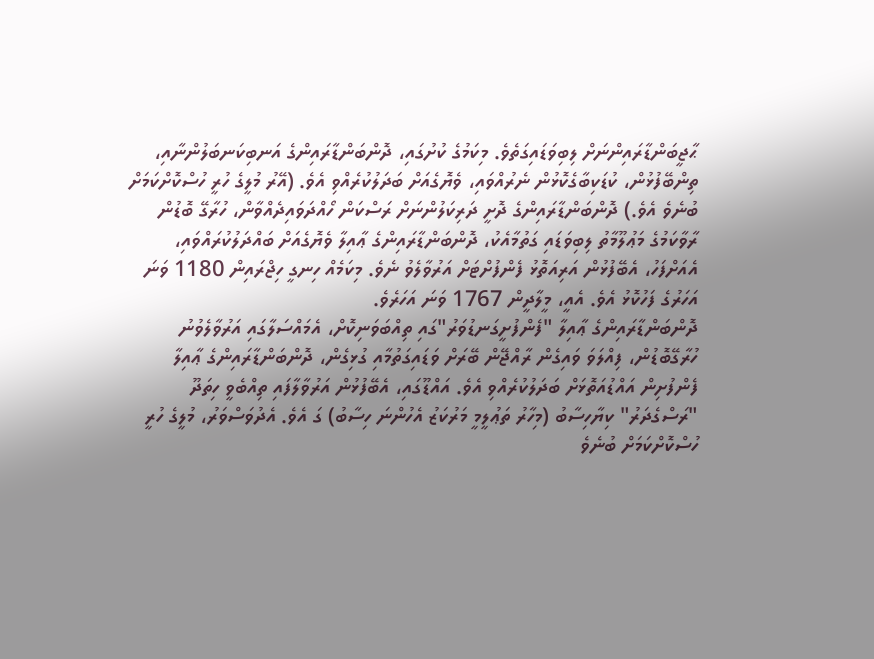ޙާޖީބަންޑާރައިންނަށް ލިބިވަޑައިގަތެވެ. މިކަމުގެ ކުށުގައި، ދޮންބަންޑާރައިންގެ އަނބިކަނބަލުންނާއި، ތިންބޭފުޅުން، ކުޑަކިބާގެކޮޅުން ނެރުއްވައި، ވެޔޮގެއަށް ބަދަލުކުރެއްވި އެވެ. (އޭރު މުލީގެ ހުރީ ހުސްކޮށްކަމަށް ބުނެވެ އެވެ.) ދޮންބަންޑާރައިންގެ ދޮށީ ދަރިކަލުންނަށް ރަސްކަން ހޯއްދަވައިދެއްވާން، ހުރާގޭ ބޮޑުން ރާވާކަމުގެ މަޢުލޫމާތު ލިބިވަޑައި ގަތުމާއެކު، ދޮންބަންޑާރައިންގެ ޢާއިލާ ވެޔޮގެއަށް ބައްދަލުކުރައްވައި، އެއަށްފަހު، އެބޭފުޅުން އަރިއަތޮޅު ފެންފުށްޓަށް އަރުވާލެވު ނެވެ. މިކަމެއް ހިނގީ ހިޖްރައިން 1180 ވަނަ އަހަރުގެ ފަހުކޮޅު އެވެ. އެއީ، މީލާދީން 1767 ވަނަ އަހަރެވެ.
ދޮންބަންޑާރައިންގެ ޢާއިލާ "ފެންފުށީގަނޑުވަރު"ގައި ތިއްބަވަނިކޮށް، އެމައްސަލާގައި އަރުވާލެވުނު ހުރާގޭބޮޑުން، ފިއްލަވަ ވައިގެން ރާއްޖޭން ބޭރަށް ވަޑައިގަތުމާއި ގުޅިގެން، ދޮންބަންޑާރައިންގެ ޢާއިލާ ފެންފުށިން އައްޑުއަތޮޅަށް ބަދަލުކުރެއްވި އެވެ. އައްޑޫގައި، އެބޭފުޅުން އަރުވާލާފައި ތިއްބެވީ ހިތަދޫ "ރަސްގެދަރު" ކިޔާހިސާބު (މިހާރު ތަޢުލީމީ މަރުކަޒު އެހުންނަ ހިސާބު) ގަ އެވެ. އެދުވަސްވަރު، މުލީގެ ހުރީ ހުސްކޮށްކަމަށް ބުނެވެ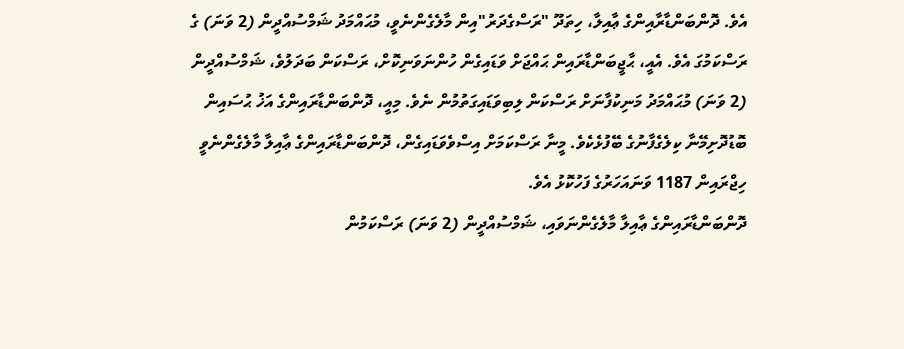އެވެ. ދޮންބަންޑާރާއިންގެ ޢާއިލާ، ހިތަދޫ "ރަސްގެދަރު"އިން މާލެގެންނެވީ، މުޙައްމަދު ޝަމްސުއްދީން (2 ވަނަ) ގެ ރަސްކަމުގަ އެވެ. އެއީ، ޙާޖީބަންޑާރައިން ޙައްޖަށް ވަޑައިގެން ހުންނަވަނިކޮށް، ރަސްކަން ބަދަލުވެ، ޝަމްސުއްދީން (2 ވަނަ) މުޙައްމަދު މަނިކުފާނަށް ރަސްކަން ލިބިވަޑައިގަތުމުން ނެވެ. މިއީ، ދޮންބަންޑާރައިންގެ އަޚު ޙުސައިން ބޮޑުދޮށިމޭނާ ކިލެގެފާނުގެ ބޭފުޅެކެވެ. މީނާ ރަސްކަމަށް އިސްވެވަޑައިގެން، ދޮންބަންޑާރައިންގެ ޢާއިލާ މާލެގެންނެވީ ހިޖްރައިން 1187 ވަނައަހަރުގެ ފަހުކޮޅު އެވެ.
ދޮންބަންޑާރައިންގެ ޢާއިލާ މާލެގެންނަވައި، ޝަމްސުއްދީން (2 ވަނަ) ރަސްކަމުން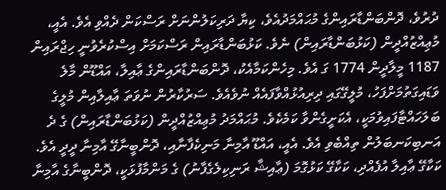ދުރުވެ، ދޮންބަންޑާރައިންގެ މުޙައްމަދުއެވެ، ކިޔާ ދަރިކަލުންނަށް ރަސްކަން ދެއްވި އެވެ. އެއީ، މުޢިއްޒުއްދީން (ކަޅުބަންޑާރައިން) ނެވެ. ކަޅުބަންޑާރައިން ރަސްކަމަށް އިސްކުރެވުނީ ހިޖްރައިން 1187 މީލާދީން 1774 ގަ އެވެ. މިހެންކަމާއެކު، ދޮންބަންޑާރައިންގެ ޢާއިލާ، އައްޑޫން މާލެ ވަޑައިގަތުމަށްފަހު، މުލީގޭގައި ދިރިއުޅުއްވާފައެއް ނުވެއެވެ. ސަރުކާރުން ނުވަތަ ޢާއިލާއިން މުލީގެ ބަލަހައްޓާފައިވުމަކީ، އެކަށީގެންވާ ކަމެކެވެ. މުޙައްމަދު މުޢިއްޒުއްދީން (ކަޅުބަންޑާރައިން) ގެ ދެ އަނބިކަނބަލުން ތިއްބެވި އެވެ. އެއީ، އައްޑޫ އާމިނާ މަނިކެފާނާއި، ދޮންބީނާގޭ އާމިނާ ދީދީ އެވެ. ކަކާގޭ ޢާއިލާ އުފެއްދި، ކަކާގޭ ކަޅުގޮމަ (ޢާއިޝާ ރަނިކިލެގެފާނު) ގެ މަންމާފުޅަކީ، ދޮންބީނާގެ އާމިނާ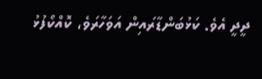ދީދީ އެވެ. ކަޅުބަންޑާރައިން އަވަހާރަވެ، ކޮއްކޯފުޅު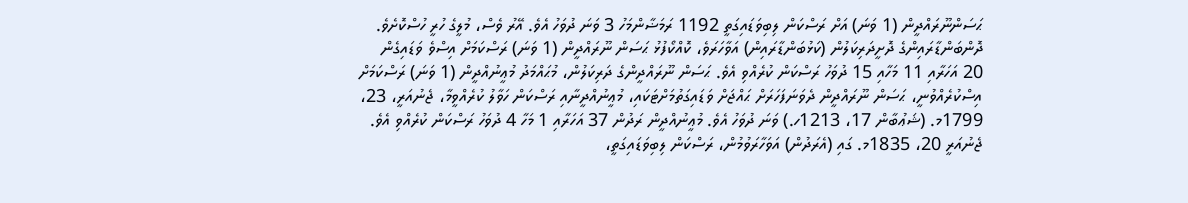ޙަސަންނޫރައްދީން (1 ވަނަ) އަށް ރަސްކަން ލިބިވަޑައިގަތީ 1192 ރަމަޟާންމަހު 3 ވަނަ ދުވަހު އެވެ. އޭރު ވެސް، މުލީގެ ހުރީ ހުސްކޮށެވެ.
ދޮންބަންޑާރައިންގެ ދޮށީދަރިކަލުން (ކަޅުބަންޑާރައިން) އަވާހަރަވެ، ކޮއްކޯފުޅު ޙަސަން ނޫރައްދީން (1 ވަނަ) ރަސްކަމަށް އިސްވެ ވަޑައިގެން 20 އަހަރާއި 11 މަހާއި 15 ދުވަހު ރަސްކަން ކުރެއްވި އެވެ. ޙަސަން ނޫރައްދީންގެ ދަރިކަލުން، މުޙައްމަދު މުޢީނުއްދީން (1 ވަނަ) ރަސްކަމަށް އިސްކުރެއްވުނީ، ޙަސަން ނޫރައްދީން ދެވަނަފަހަރަށް ޙައްޖަށް ވަޑައިގަތުމަށްޓަކައި، މުޢީނުއްދީނާއި ރަސްކަން ހަވާލު ކުރެއްވީމާ، ޖެނުއަރީ، 23، 1799މ. (ޝަޢުބާން 17، 1213ހ.) ވަނަ ދުވަހު އެވެ. މުޢީނުއްދީން ރަދުން 37 އަހަރާއި 1 މަހާ 4 ދުވަހު ރަސްކަން ކުރެއްވި އެވެ. ޖެނުއަރީ 20، 1835މ. ގައި (އެރަދުން) އަވަހާރަވުމުން، ރަސްކަން ލިބިވަޑައިގަތީ،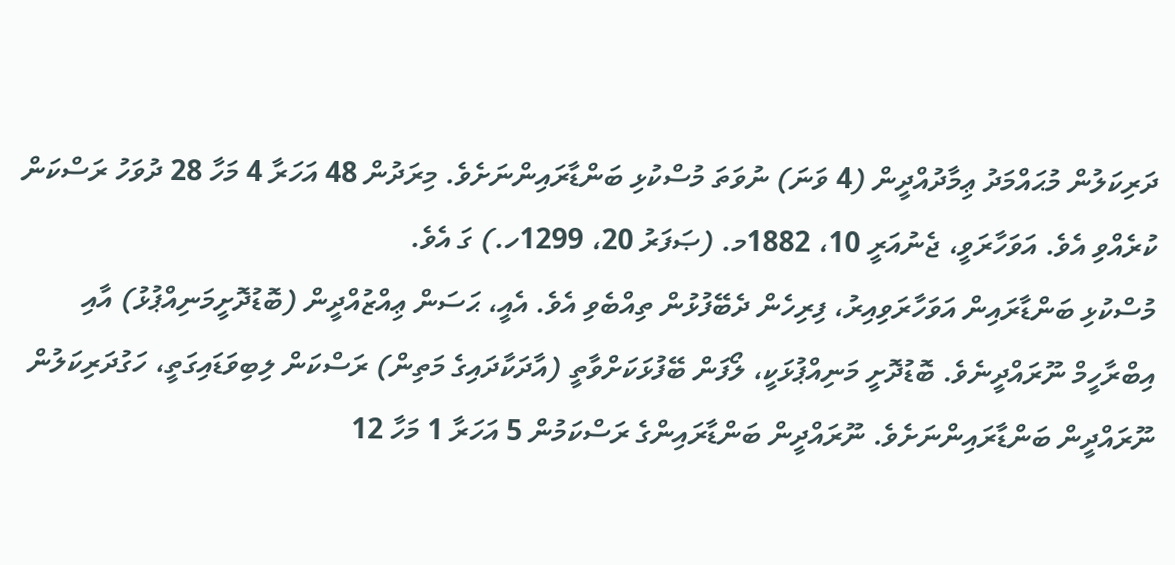ދަރިކަލުން މުޙައްމަދު ޢިމާދުއްދީން (4 ވަނަ) ނުވަތަ މުސްކުޅި ބަންޑާރައިންނަށެވެ. މިރަދުން 48 އަހަރާ 4 މަހާ 28 ދުވަހު ރަސްކަން ކުރެއްވި އެވެ. އަވަހާރަވީ، ޖެނުއަރީ 10، 1882މ. (ޞަފަރު 20، 1299ހ.) ގަ އެވެ.
މުސްކުޅި ބަންޑާރައިން އަވަހާރަވިއިރު، ފިރިހެން ދެބޭފުޅުން ތިއްބެވި އެވެ. އެއީ، ޙަސަން ޢިއްޒުއްދީން (ބޮޑުދޮށީމަނިއްޕުޅު) އާއި އިބްރާހީމް ނޫރައްދީނެވެ. ބޮޑުދޮށީ މަނިއްޕުޅަކީ، ލޯފަން ބޭފުޅަކަށްވާތީ (އާދަކާދައިގެ މަތިން) ރަސްކަން ލިބިވަޑައިގަތީ، ހަގުދަރިކަލުން ނޫރައްދީން ބަންޑާރައިންނަށެވެ. ނޫރައްދީން ބަންޑާރައިންގެ ރަސްކަމުން 5 އަހަރާ 1 މަހާ 12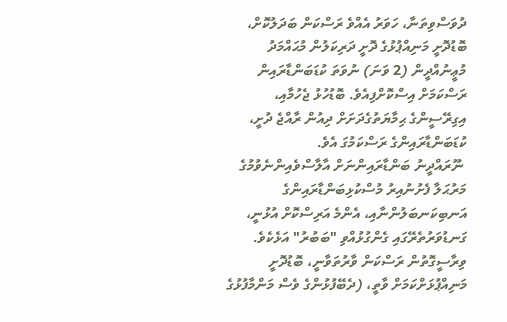ދުވަސްވިތަނާ، ހަވަރު އެއްވެ ރަސްކަން ބަދަލުކޮށް، ބޮޑުދޮށީ މަނިއްޕުޅުގެ ދޮށީ ދަރިކަލުން މުޙައްމަދު މުޢީނުއްދީން (2 ވަނަ) ނުވަތަ ކުޑަބަންޑާރައިން ރަސްކަމަށް އިސްކޮށްފިއެވެ. ބޮޑުހުޅު ޖެހުމާއި، އިގިރޭސީންގެ ޙިމާޔަތުގެދަށަށް ދިއުން ރާއްޖެ ދުށީ، ކުޑަބަންޑާރައިންގެ ރަސްކަމުގަ އެވެ.
 ނޫރައްދީނު ބަންޑާރައިންނަށް އާލާސްވެއިންނެވުމުގެ މަރުޙަލާ ފެށުނުއިރު މުސްކުޅިބަންޑާރައިންގެ އަނބިކަނބަލުންނާއި، އެންމެ އަރިސްކޮށް އުޅުނީ، ގަނޑުވަރުތެރޭގައި ގެންގުޅުއްވި "ބަބުރު" އަޅެކެވެ. ވިރާސީގޮތުން ރަސްކަން ވާރުތަވާނީ، ބޮޑުދޮށީ މަނިއްޕުޅަށްކަމަށް ވާތީ، (ދެބޭފުޅުންގެ ވެސް މަންމާފުޅުގެ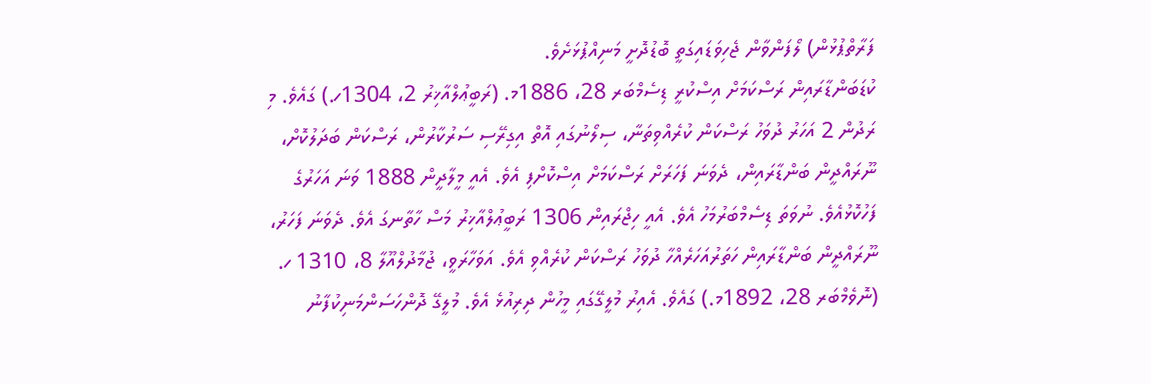ފަރާތްޕުޅުން) ލޯފަންވާން ޖެހިވަޑައިގަތީ ބޮޑުދޮށީ މަނިއްޕުޅަށެވެ.
ކުޑަބަންޑާރައިން ރަސްކަމަށް އިސްކުރީ ޑިސެމްބަރ 28، 1886މ. (ރަބީޢުލްއާޚިރު 2، 1304ހ.) ގައެވެ. މި ރަދުން 2 އަހަރު ދުވަހު ރަސްކަން ކުރެއްވިތަނާ، ސިލޯނުގައި އޮތް އިގިރޭސި ސަރުކާރުން، ރަސްކަން ބަދަލުކޮށް، ނޫރައްދީން ބަންޑާރައިން، ދެވަނަ ފަހަރަށް ރަސްކަމަށް އިސްކޮށްފި އެވެ. އެއީ މީލާދީން 1888 ވަނަ އަހަރުގެ ފަހުކޮޅުއެވެ. ނުވަތަ ޑިސެމްބަރުމަހު އެވެ. އެއީ ހިޖްރައިން 1306 ރަބީޢުލްއާޚިރު މަސް ހާތާނގަ އެވެ. ދެވަނަ ފަހަރު، ނޫރައްދީން ބަންޑާރައިން ހަތަރުއަހަރެއްހާ ދުވަހު ރަސްކަން ކުރެއްވި އެވެ. އަވަހާރަވީ، ޖުމާދުލްއޫލާ 8، 1310 ހ. (ނޮވެމްބަރ 28، 1892މ.) ގައެވެ. އެއިރު މުލީގޭގައި މީހުން ދިރިއުޅެ އެވެ. މުލީގޭ ދޮންހަސަންމަނިކުފާނު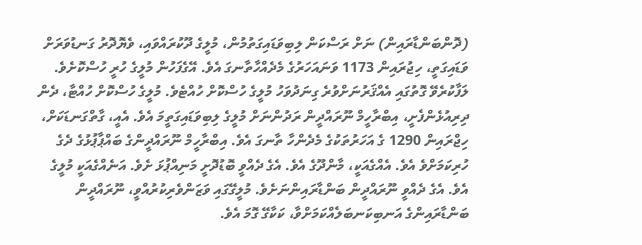(ދޮންބަންޑާރައިން) ނަށް ރަސްކަން ލިބިވަޑައިގަތުމުން، މުލީގެ ދޫކުރައްވައި، ވެޔޮދޮރު ގަނޑުވަރަށް ވަޑައިގަތީ، ހިޖުރައިން 1173 ވަނައަހަރުގެ މެދެއްހާތާނގަ އެވެ. އޭގެފަހުން މުލީގެ ހުރީ ހުސްކޮށެވެ.
ލަފާކުރެވޭ ގޮތުގައި އެއްޤަރުނަށްވުރެ ގިނަދުވަހު މުލީގެ ހުސްކޮށް ހުއްޓެވެ. މުލީގެ ހުސްކޮށް ހުއްޓާ، ދެން ދިރިއުޅެންފެށީ، އިބްރާހީމް ނޫރައްދީން ރަދުންނަށް މުލީގެ ލިބިވަޑައިގަތީމަ އެވެ. އެއީ، ގާތްގަނޑަކަށް، ހިޖްރައިން 1290 ގެ އަހަރުތަކުގެ މެދެންހާ ތާނގަ އެވެ. އިބްރާހީމް ނޫރައްދީންގެ ބައްޕާޕުޅުގެ ދެގެ ހުރިކަމަށްވެ އެވެ. އެއްގެއަކީ، މާންދޫގެ އެވެ. އެގެ ދެއްވީ ބޮޑުދޮށީ މަނިއްޕުޅަ ށެވެ. އަނެއްގެއަކީ މުލީގެ އެވެ. އެގެ ދެއްވީ ނޫރައްދީން ބަންޑާރައިންނަށެވެ. މުލީގޭގައި ވަޒަންވެރިކުރުއްވީ، ނޫރައްދީން ބަންޑާރައިންގެ އަނބިކަނބަލެއްކަމަށްވާ، ކަކާގޭ ގޮމަ އެވެ.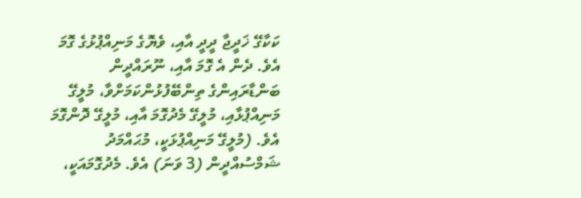ކަކާގޭ ޚަދީޖާ ދީދީ އާއި، ވެޔޮގެ މަނިއްޕުޅުގެ ގޮމަ އެވެ. ދެން އެ ގޮމަ އާއި، ނޫރައްދީން ބަންޑާރައިންގެ ތިންބޭފުޅުންކަމަށްވާ، މުލީގޭ މަނިއްޕުޅާއި، މުލީގޭ މެދުގޮމަ އާއި، މުލީގޭ ދޮންގޮމަ އެވެ. (މުލީގޭ މަނިއްޕުޅަކީ، މުޙައްމަދު ޝަމްސުއްދީން (3 ވަނަ) އެވެ. މެދުގޮމައަކީ،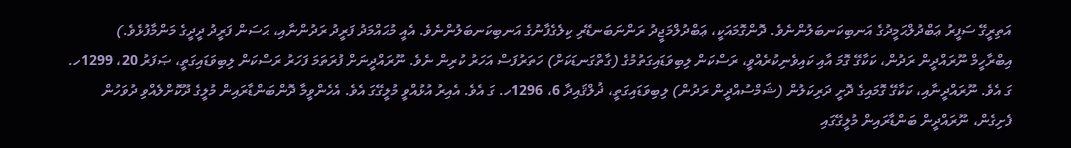އަތިރީގޭ ސަފީރު ޢަބްދުލްޙަމީދުގެ އަނބިކަނބަލުންނެވެ. ދޮންގޮމައަކީ، ޢަބްދުލްމަޖީދު ރަންނަބަނޑޭރި ކިލެގެފާނުގެ އަނބިކަނބަލުންނެވެ. އެއީ މުޙައްމަދު ފަރީދު ރަދުންނާއި، ޙަސަން ފަރީދު ދީދީގެ މަންމާފުޅެވެ.)
އިބްރާހީމް ނޫރައްދީން ރަދުން، ކަކާގޭ ގޮމަ އާއި ކައިވެނިކުރެއްވީ، ރަސްކަން ލިބިވަޑައިގަތުމުގެ (ގާތްގަނޑަކަށް) ހަތަރުފަސް އަހަރު ކުރިން ނެވެ. ނޫރައްދީނަށް ފުރަތަމަ ފަހަރު ރަސްކަން ލިބިވަޑައިގަތީ، ޞަފަރު 20، 1299ހ. ގަ އެވެ. ނޫރައްދީނާއި، ކަކާގޭ ގޮމައިގެ ދޮށީ ދަރިކަލުން (ޝަމްސުއްދީން ރަދުން) ލިބިވަޑައިގަތީ، ޛުލްޤައިދާ 6، 1296ހ. ގަ އެވެ. އެއިރު އުޅުއްވީ މުލީގޭގަ އެވެ. އެހެންވީމާ ދޮންބަންޑާރައިން މުލީގެ ދޫކޮށްލެއްވި ދުވަހުން ފެށިގެން، ނޫރައްދީން ބަންޑާރައިން މުލީގޭގައި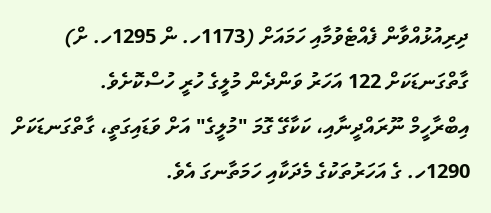ދިރިއުޅުއްވާން ފެއްޓެވުމާއި ހަމައަށް (1173ހ. ން 1295ހ. ށް) ގާތްގަނޑަކަށް 122 އަހަރު ވަންދެން މުލީގެ ހުރީ ހުސްކޮށެވެ.
އިބްރާހީމް ނޫރައްދީނާއި، ކަކާގޭ ގޮމަ "މުލީގެ" އަށް ވަޑައިގަތީ، ގާތްގަނޑަކަށް 1290ހ. ގެ އަހަރުތަކުގެ މެދަކާއި ހަމަތާނގަ އެވެ.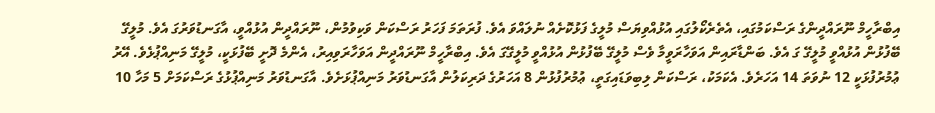އިބްރާހީމް ނޫރައްދީންގެ ރަސްކަމުގައި، އެތެރެކޯލުގައި އުޅުއްވިޔަސް މުލީގެ ފަޅުކޮށެއް ނުލައްވަ އެވެ. ފުރަތަމަ ފަހަރު ރަސްކަން ވަކިވުމުން، ނޫރައްދީން އުޅުއްވީ، އާގަނޑުވަރުގަ އެވެ. މުލީގޭ ބޭފުޅުން އުޅުއްވީ މުލީގޭ ގަ އެވެ. ބަންޑާރައިން އަވަހާރަވީމާ ވެސް މުލީގޭ ބޭފުޅުން އުޅުއްވީ މުލީގޭގަ އެވެ. އިބްރާހީމް ނޫރައްދީން އަވަހާރަވިއިރު، އެންމެ ދޮށީ ބޭފުޅަކީ، މުލީގޭ މަނިއްޕުޅެވެ. އޭރު ޢުމުރުފުޅަކީ 12 ނުވަތަ 14 އަހަރެވެ. އެކަމަކު، ރަސްކަން ލިބިވަޑައިގަތީ، ޢުމުރުފުޅުން 8 އަހަރުގެ ދަރިކަލުން އާގަނޑުވަރު މަނިއްޕުޅަށެވެ. އާގަނޑުވަރު މަނިއްޕުޅުގެ ރަސްކަމަށް 5 މަހާ 10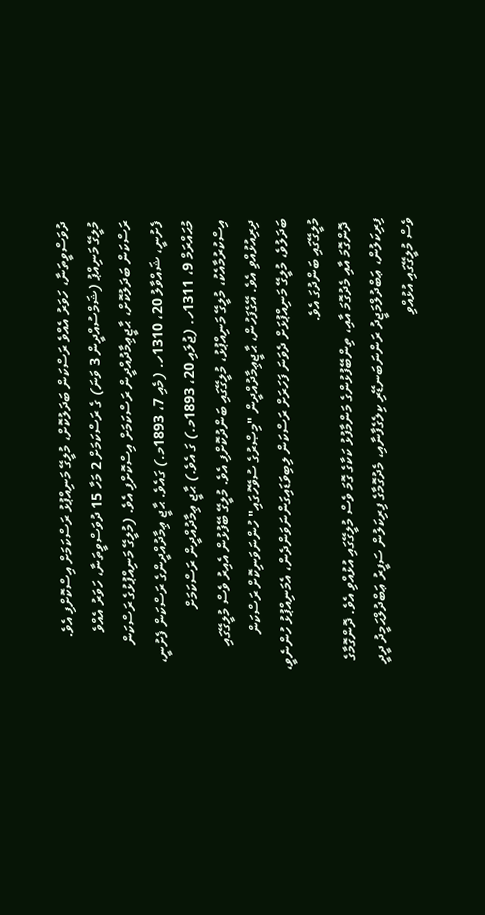ދުވަސްވީތަނާ، ހަވަރު އެއްވެ ރަސްކަން ބަދަލުކޮށް، މުލީގޭ މަނިއްޕުޅު ރަސްކަމަށް އިސްކޮށްފި އެވެ.
މުލީގޭ މަނިއްޕު (ޝަމްސުއްދީން 3 ވަނަ) ގެ ރަސްކަމަށް 2 މަހާ 15 ދުވަސްވީތަނާ، ހަވަރު އެއްވެ ރަސްކަން ބަދަލުކޮށް، ޙާޖީޢިމާދުއްދީން ރަސްކަމަށް އިސްކޮށްފި އެވެ. (މުލީގޭ މަނިއްޕުޅުގެ ރަސްކަން ފެށުނީ، ޝައްވާލު 20، 1310ހ. (މެއި 7، 1893މ.) ގައެވެ. ޙާޖީ ޢިމާދުއްދީންގެ ރަސްކަން ފެށުނީ، މުޙައްރަމް 9، 1311ހ. (ޖުލައި 20، 1893މ.) ގަ އެވެ.) ޙާޖީ ޢިމާދުއްދީން ރަސްކަމަށް އިސްކުރުމާއެކު، މުލީގޭ މަނިއްޕުޅު، މުލީގޭގައި ބަންދުކޮށްފި އެވެ. މުލީގޭ ބޭފުޅުން އެއިރު ވެސް މުލީގޭގައި ދިރިއުޅުއްވި އެވެ. އޭގެފަހުން، ޙާޖީޢިމާދުއްދީން "މިޞްރުގެ ސުވޭހުގައި" ހުންނަވަނިކޮށް ރަސްކަން ބަދަލުވެ، މުލީގޭ މަނިއްޕުޅަށް ދެވަނަ ފަހަރަށް ރަސްކަން ލިބިވަޑައިގަންނަވަންދެން، އެމަނިއްޕުޅު ހުންނެވީ، މުލީގޭގައި ބަންދުގަ އެވެ.
 ދޮންގޮމަ އާއި މެދުގޮމަ އާއި، ތިންބޭފުޅުންގެ މަންމާފުޅު ކަކާގެ ގޮމަ ވެސް މުލީގޭގައި އުޅުއްވި އެވެ. ދޮންގޮމާގެ ފިރިކަލުން، ޢަބްދުލްމަޖީދު ރަންނަބަނޑޭރި ކިލެގެފާނާއި، މެދުގޮމާގެ ފިރިކަލުން ސަފީރު ޢަބްދުލްޙަމީދު ދީދީ ވެސް މުލީގޭގައި އުޅުއްވި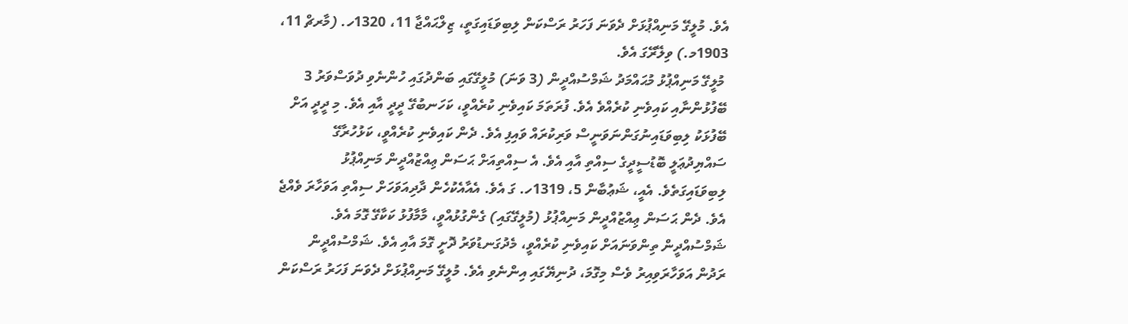އެވެ. މުލީގޭ މަނިއްޕުޅަށް ދެވަނަ ފަހަރު ރަސްކަން ލިބިވަޑައިގަތީ، ޒިލްޙައްޖާ 11، 1320ހ. (މާރޗް 11، 1903މ.) ވިލޭރޭގަ އެވެ.
 މުލީގޭ މަނިއްޕުޅު މުޙައްމަދު ޝަމްސުއްދީން (3 ވަނަ) މުލީގޭގައި ބަންދުގައި ހުންނެވި ދުވަސްވަރު 3 ބޭފުޅުންނާއި ކައިވެނި ކުރެއްވެ އެވެ. ފުރަތަމަ ކައިވެނި ކުރެއްވީ، ކަހަނބުގޭ ދީދީ އާއި އެވެ. މި ދީދީ އަށް ބޭފުޅަކު ލިބިވަޑައިނުގަންނަވަނީސް ވަރިކުރައް ވައިފި އެވެ. ދެން ކައިވެނި ކުރެއްވީ، ކަޅުހުރާގޭ ސައްޔިދުޢަލީ ބޮޑުސީދީގެ ސިއްތި އާއި އެވެ. އެ ސިއްތިއަށް ޙަސަން ޢިއްޒުއްދީން މަނިއްޕުޅު ލިބިވަޑައިގަތެވެ. އެއީ، ޝަޢުބާން 5، 1319ހ. ގަ އެވެ. އެއާއެކުހެން ދާދިއަވަހަށް ސިއްތި އަވަހާރަ ވެއްޖެ އެވެ. ދެން ޙަސަން ޢިއްޒުއްދީން މަނިއްޕުޅު (މުލީގޭގައި) ގެންގުޅުއްވީ، މާމާފުޅު ކަކާގޭ ގޮމަ އެވެ.
ޝަމްސުއްދީން ތިންވަނައަށް ކައިވެނި ކުރެއްވީ، މެދުގަނޑުވަރު ދޮށީ ގޮމަ އާއި އެވެ. ޝަމްސުއްދީން ރަދުން އަވަހާރަވިއިރު ވެސް މިގޮމަ، ދުނިޔޭގައި އިންނެވި އެވެ. މުލީގޭ މަނިއްޕުޅަށް ދެވަނަ ފަހަރު ރަސްކަން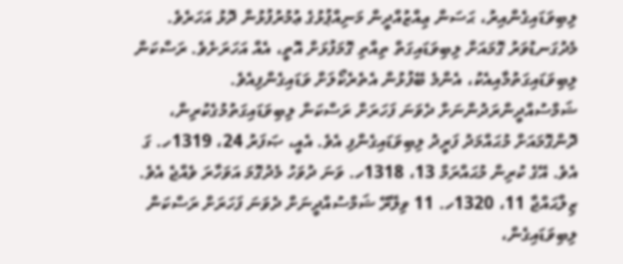ލިބިވަޑައިގެންއިރު، ޙަސަން ޢިއްޒުއްދީން މަނިއްޕުޅުގެ ޢުމުރުފުޅުން ދޮޅު އަހަރެވެ. މެދުގަނޑުވަރު ގޮމައަށް ލިބިވަޑައިގަތް ތިއްތި ގޮމަފުޅަށް އޮތީ، އެއް އަހަރަށެވެ. ރަސްކަން ލިބިވަޑައިގަތުމާއިއެކު، އެންމެ ބޭފުޅުން އެތެރެކޯލަށް ވަޑައިގެންފިއެވެ.
ޝަމްސުއްދީންރަދުންނަށް ދެވަނަ ފަހަރަށް ރަސްކަން ލިބިވަޑައިގަތުމުގެކުރިން، ދޮންގޮމައަށް މުޙައްމަދު ފަރީދު ލިބިވަޑައިގެންފި އެވެ. އެއީ، ޞަފަރު 24، 1319ހ. ގަ އެވެ. އޭގެ ކުރިން މުޙައްރަމް 13، 1318ހ. ވަނަ ދުވަހު މެދުގޮމަ އަވަހާރަ ވެއްޖެ އެވެ. ޒިލްޙައްޖާ 11، 1320ހ. 11 ވިލޭރޭ ޝަމްސުއްދީނަށް ދެވަނަ ފަހަރަށް ރަސްކަން ލިބިވަޑައިގެން،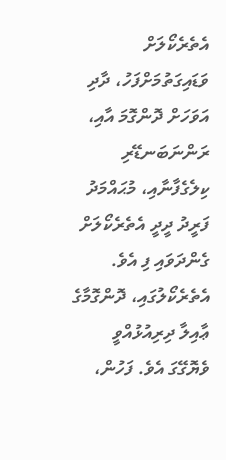އެތެރެކޯލަށް ވަޑައިގަތުމަށްފަހު، ދާދި އަވަހަށް ދޮންގޮމަ އާއި، ރަންނަބަނޑޭރި ކިލެގެފާނާއި، މުޙައްމަދު ފަރީދު ދީދީ އެތެރެކޯލަށް ގެންދަވައި ފި އެވެ. އެތެރެކޯލުގައި، ދޮންގޮމާގެ ޢާއިލާ ދިރިއުޅުއްވީ ވެޔޮގޭގަ އެވެ. ފަހުން،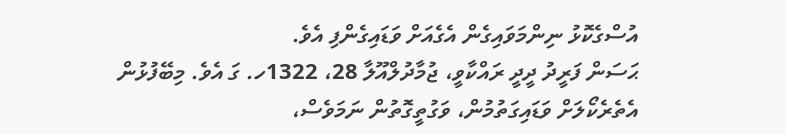އުސްގެކޮޅު ނިންމަވައިގެން އެގެއަށް ވަޑައިގެންފި އެވެ.
ޙަސަން ފަރީދު ދީދީ ރައްކާވީ، ޖުމާދުލްއޫލާ 28، 1322ހ. ގަ އެވެ. މިބޭފުޅުން އެތެރެކޯލަށް ވަޑައިގަތުމުން، ވަގުތީގޮތުން ނަމަވެސް،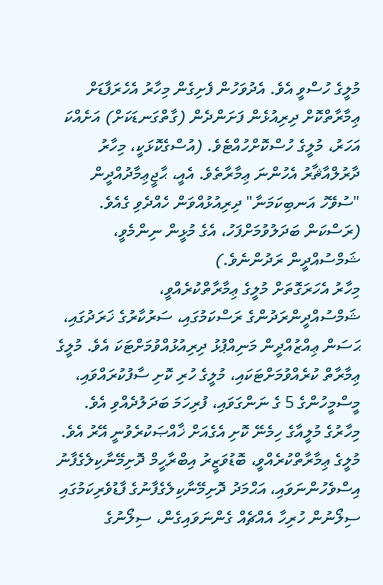މުލީގެ ހުސްވީ އެވެ. އެދުވަހުން ފެށިގެން މިހާރު އެހެރަފާޑަށް ޢިމާރާތްކޮށް ދިރިއުޅެން ފަށަންދެން (ގާތްގަނޑަކަށް) އަށެއްކަ އަހަރު، މުލީގެ ހުސްކޮށްހުއްޓެވެ. (އުސްގެކޮޅަކީ، މިހާރު ދާރުލްއާޘާރު އެހުންނަ ޢިމާރާތެވެ. އެއީ، ޙާޖީޢިމާދުއްދީން "ސުވޭހު އަނބިކަމަނާ" ދިރިއުޅުއްވަން ހެއްދެވި ގެއެވެ. (ރަސްކަން ބަދަލުވުމަށްފަހު، އެގެ މުޅީން ނިންމެވީ، ޝަމްސުއްދީން ރަދުންނެވެ.)
މިހާރު އެހަރަގޮތަށް މުލީގެ ޢިމާރާތްކުރެއްވީ، ޝަމްސުއްދީންރަދުންގެ ރަސްކަމުގައި، ސަރުކާރުގެ ޚަރަދުގައި، ޙަސަން ޢިއްޒުއްދީން މަނިއްޕުޅު ދިރިއުޅުއްވުމަށްޓަކަ އެވެ. މުލީގެ ޢިމާރާތް ކުރެއްވުމަށްޓަކައި، މުލީގެ ހުރި ކޮށި ސާފުކުރައްވައި، މީސްމީހުންގެ 5 ގެ ނަންގަވައި، ފުރިހަމަ ބަދަލުދެއްވި އެވެ. މިހާރުގެ މުލީއާގެ ހިމެނޭ ކޮށި އެގެއަށް ޚާއްޞަކުރެވުނީ އޭރު އެވެ. މުލީގެ ޢިމާރާތްކުރެއްވީ، ބޮޑުވަޒީރު އިބްރާހީމް ދޮށިމޭނާކިލެގެފާނު އިސްވެހުންނަވައި، އަޙްމަދު ދޮށިމޭނާކިލެގެފާނުގެ ފާޑުވެރިކަމުގައި ސިލޯނުން ހުރިހާ އެއްޗެއް ގެންނަވައިގެން، ސިލޯނުގެ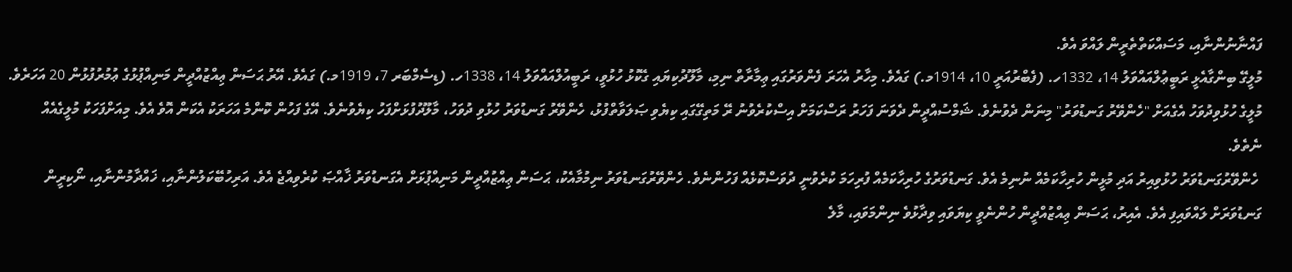ފައްނާނުންނާއި، މަސައްކަތްތެރީން ލައްވަ އެވެ.
މުލީގޭ ބިންގާއެޅީ ރަބީޢުލްއައްވަލު 14، 1332ހ. (ފެބްރުއަރީ 10، 1914މ.) ގައެވެ. މިހާރު އެހަރަ ފެންވަރުގައި ޢިމާރާތް ނިމި، މާލޫދުކިޔައި ގެކޮޅު ހުޅުވީ، ރަބީއުލްއައްވަލު 14، 1338ހ. (ޑިސެމްބަރ 7، 1919މ.) ގައެވެ. އޭރު ޙަސަން ޢިއްޒުއްދީން މަނިއްޕުޅުގެ ޢުމުރުފުޅުން 20 އަހަރެވެ. މުލީގެ ހުޅުވިދުވަހު އެގެއަށް "ހެންވޭރު ގަނޑުވަރު" މިނަން ދެވުނެވެ. ޝަމްސުއްދީން ދެވަނަ ފަހަރު ރަސްކަމަށް އިސްކުރެވުނު ރޭ މަތިގޭގައި ކިޔެވި ޞަލަވާތްފުޅު، ހެންވޭރު ގަނޑުވަރު ހުޅުވި ދުވަހު، މާލޫދުފުޅަށްފަހު ކިޔެވުނެވެ. އޭގެ ފަހުން ކޮންމެ އަހަރަކު އެކަން އޮވެ އެވެ. މިއަށްފަހަކު މުލީގެއެއް ނެތެވެ.
 ހެންވޭރުގަނޑުވަރު ހުޅުވިއިރު އަދި މުޅީން ހުރިހާކަމެއް ނުނިމެ އެވެ. ގަނޑުވަރުގެ ހުރިހާކަމެއް ފުރިހަމަ ކުރެވުނީ ދުވަސްކޮޅެއް ފަހުންނެވެ. ހެންވޭރުގަނޑުވަރު ނިމުމާއެކު، ޙަސަން ޢިއްޒުއްދީން މަނިއްޕުޅަށް އެގަނޑުވަރު ޚާއްޞަ ކުރެވިއްޖެ އެވެ. އަރިހުބޭކަލުންނާއި، ޚައްދާމުންނާއި، ނޯކިރީން ގަނޑުވަރަށް ލައްވައިފި އެވެ. އެއިރު، ޙަސަން ޢިއްޒުއްދީން ހުންނެވީ ކިޔަވައި ވިދާޅުވެ ނިންމަވައި، މާލެ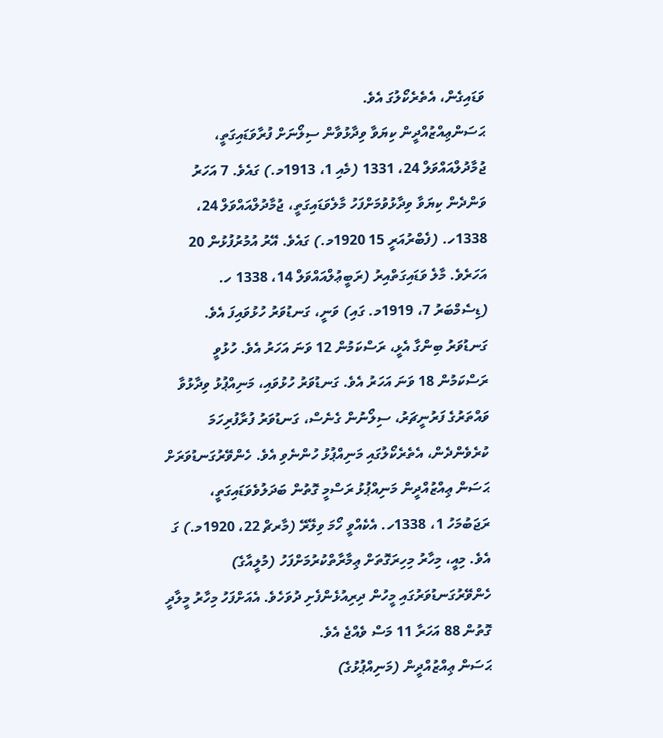ވަޑައިގެން، އެތެރެކޯލުގަ އެވެ.
ޙަސަންޢިއްޒުއްދީން ކިޔަވާ ވިދާޅުވާން ސިލޯނަށް ފުރާވަޑައިގަތީ، ޖުމާދުލްއައްވަލް 24، 1331 (މެއި 1، 1913މ.) ގައެވެ. 7 އަހަރު ވަންދެން ކިޔަވާ ވިދާޅުވުމަށްފަހު މާލެވަޑައިގަތީ، ޖުމާދުލްއައްވަލް 24، 1338ހ. (ފެބްރުއަރީ 15 1920މ.) ގައެވެ. އޭރު އުމުރުފުޅުން 20 އަހަރެވެ. މާލެ ވަޑައިގަތްއިރު (ރަބީޢުލްއައްވަލް 14، 1338 ހ. (ޑިސެމްބަރު 7، 1919މ. ގައި) ވަނީ، ގަނޑުވަރު ހުޅުވައިފަ އެވެ. ގަނޑުވަރު ބިންގާ އެޅީ، ރަސްކަމުން 12 ވަނަ އަހަރު އެވެ. ހުޅުވީ ރަސްކަމުން 18 ވަނަ އަހަރު އެވެ. ގަނޑުވަރު ހުޅުވައި، މަނިއްޕުޅު ވިދާޅުވާ ވައްތަރުގެ ފަރުނީޗަރު، ސިލޯނުން ގެނެސް، ގަނޑުވަރު ފުރާފުރިހަމަ ކުރެވެންދެން، އެތެރެކޯލުގައި މަނިއްޕުޅު ހުންނެވި އެވެ. ހެންވޭރުގަނޑުވަރަށް ޙަސަން ޢިއްޒުއްދީން މަނިއްޕުޅު ރަސްމީ ގޮތުން ބަދަލުވެވަޑައިގަތީ، ރަޖަބުމަހު 1، 1338ހ. އެކެއްވީ ހޯމަ ވިލޭރޭ (މާރޗް 22، 1920މ.) ގަ އެވެ. މިއީ، މިހާރު މިހިރަގޮތަށް ޢިމާރާތްކުރުމަށްފަހު (މުލީއާގެ) ހެންވޭރުގަނޑުވަރުގައި މީހުން ދިރިއުޅެންފެށި ދުވަހެވެ. އެއަށްފަހު މިހާރު މީލާދީ ގޮތުން 88 އަހަރާ 11 މަސް ވެއްޖެ އެވެ.
ޙަސަން ޢިއްޒުއްދީން (މަނިއްޕުޅުގެ)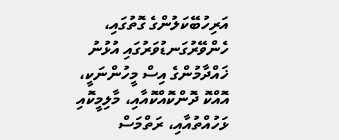އަރިހުބޭކަލުންގެ ގޮތުގައި، ހެންވޭރުގަނޑުވަރުގައި އުޅުނު ޚައްދާމުންގެ އިސް މީހުންނަކީ، އޮއްކޮ ދޮންކޮއްކޮއާއި، މާލިމީކޮއި ޅަހުއްތުއާއި، ރަތްމަސް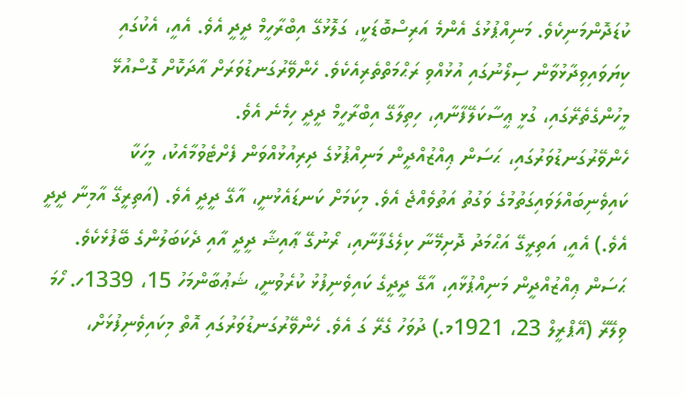ކުޑަދޮންމަނިކެވެ. މަނިއްޕުޅުގެ އެންމެ އަރިސްބޮޑަކީ، ގަލޮޅުގޭ އިބްރާހީމް ދީދީ އެވެ. އެއީ، އެކުގައި ކިޔަވައިވިދާޅުވާން ސިލޯނުގައި އުޅުއްވި ރަޙްމަތްތެރިއެކެވެ. ހެންވޭރުގަނޑުވަރަށް އާދަކޮށް ގޮސްއުޅޭ މީހުންގެތެރޭގައި، ގުޅީ ޢީސާކަލޭފާނާއި، ހިތިލާގޭ އިބްރާހީމް ދީދީ ހިމެނެ އެވެ.
ހެންވޭރުގަނޑުވަރުގައި، ޙަސަން ޢިއްޒުއްދީން މަނިއްޕުޅުގެ ދިރިއުޅުއްވަން ފެށްޓެވުމާއެކު، މީހަކާ ކައިވެނިބައްލަވައިގަތުމުގެ ވަގުތު އަތުވެއްޖެ އެވެ. މިކަމަށް ކަނޑައެޅުނީ، އާގޭ ދީދީ އެވެ. (އަތިރީގޭ އާމިނާ ދީދީ އެވެ.) އެއީ، އަތިރީގޭ އަޙްމަދު ދޮށިމޭނާ ކިލެގެފާނާއި، ރޯނުގޭ ޢާއިޝާ ދީދީ އާއި ދެކަބަލުންގެ ބޭފުޅެކެވެ. ޙަސަން ޢިއްޒުއްދީން މަނިއްޕުޅާއި، އާގޭ ދީދީގެ ކައިވެނިފުޅު ކުރެވުނީ، ޝަޢުބާންމަހު 15، 1339ހ. ހޯމަ ވިލޭރޭ (އޭޕްރީލް 23، 1921މ.) ދުވަހު ގެރޭ ގަ އެވެ. ހެންވޭރުގަނޑުވަރުގައި އޮތް މިކައިވެނިފުޅަށް،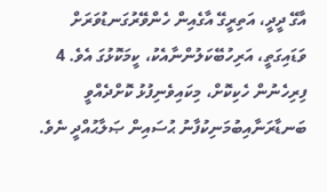އާގޭ ދީދީ، އަތިރީގޭ އާގެއިން ހެންވޭރުގަނޑުވަރަށް ވަޑައިގަތީ، އަރިހުބޭކަލުންނާއެކު، ކީމަކޮޅުގަ އެވެ. 4 ފިރިހެނުން ހެކިކޮށް، މިކައިވެނިފުޅު ކޮށްދެއްވީ ބަނޑާރަނާއިބުމަނިކުފާނު ޙުސައިން ޞަލާޙުއްދީ ނެވެ.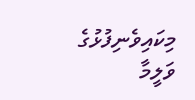މިކައިވެނިފުޅުގެ ވަލީމާ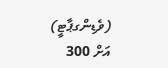(ވެޑިންގޕާޓީ) އަށް 300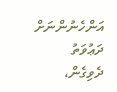އަންހެނުންނަށް ދަޢުވަތު ދެވިގެން،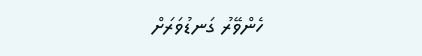ހެންވޭރު ގަނޑުވަރަށް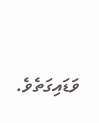ވަޑައިގަތެވެ.